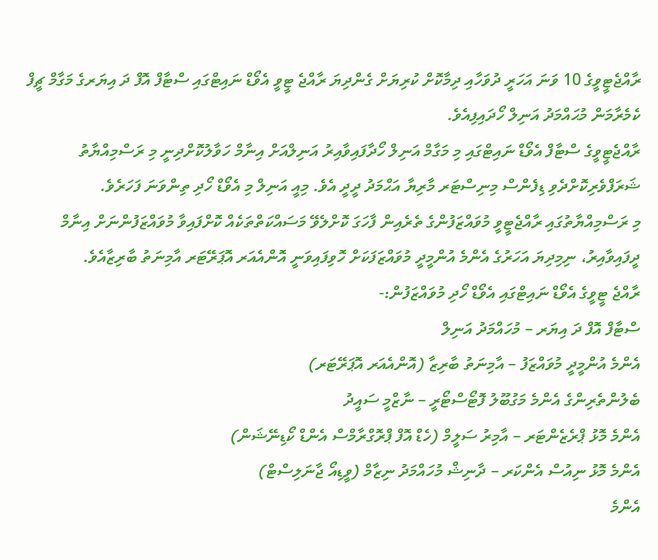ރާއްޖެޓީވީގެ 10 ވަނަ އަހަރީ ދުވަހާއި ދިމާކޮށް ކުރިޔަށް ގެންދިޔަ ރާއްޖެ ޓީވީ އެވޯޑް ނައިޓްގައި ސްޓާފް އޮފް ދަ އިޔަރގެ މަގާމް ޗީފް ކެމެރާމަން މުޙައްމަދު އަނިލް ހޯދައިފިއެވެ.
ރާއްޖެޓީވީގެ ސްޓާފް އެވޯޑް ނައިޓްގައި މި މަގާމް އަނިލް ހޯދާފައިވާއިރު އަނިލްއަށް އިނާމް ހަވާލުކޮށްދިނީ މި ރަސްމިއްޔާތު ޝަރަފްވެރިކޮށްދެވި ޑިފެންސް މިނިސްޓަރ މާރިޔާ އަޙްމަދު ދީދީ އެވެ. މިއީ އަނިލް މި އެވޯޑް ހޯދި ތިންވަނަ ފަހަރެވެ.
މި ރަސްމިއްޔާތުގައި ރާއްޖެޓީވީ މުވައްޒަފުންގެ ތެރެއިން ފާހަގަ ކޮށްލެވޭ މަސައްކަތްތަކެއް ކޮށްފައިވާ މުވައްޒަފުންނަށް އިނާމް ދީފައިވާއިރު، ނިމިދިޔަ އަހަރުގެ އެންމެ އުންމީދީ މުވައްޒަފަކަށް ހޮވިފައިވަނީ އޮންއެއަރ އޮޕަރޭޓަރ އާމިނަތު ބާރިޒާއެވެ.
ރާއްޖެ ޓީވީގެ އެވޯޑް ނައިޓްގައި އެވޯޑް ހޯދި މުވައްޒަފުން:-
ސްޓާފް އޮފް ދަ އިޔަރ – މުހައްމަދު އަނިލް
އެންމެ އުންމީދީ މުވައްޒަފު – އާމިނަތު ބާރިޒާ (އޮންއެއަރ އޮޕަރޭޓަރ)
ބެލުންތެރިންގެ އެންމެ މަގުބޫލު ފޮޓޯސްޓޯރީ – ނާޒްމީ ސައީދު
އެންމެ މޮޅު ޕްރެޒެންޓަރ – އާމިރު ސަލީމް (ހެޑް އޮފް ޕްރޮގްރާމްސް އެންޑް ކޯޑިނޭޝަން)
އެންމެ މޮޅު ނިއުސް އެންކަރ – ދާނިޝް މުހައްމަދު ނިޒާމް (ވީޑިއޯ ޖާނަލިސްޓް)
އެންމެ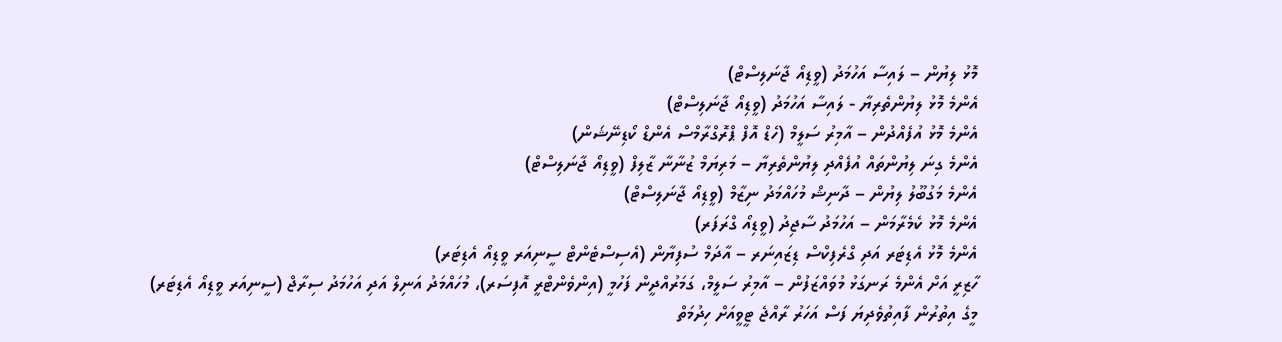މޮޅު ލިޔުން – ލައިސާ އަހުމަދު (ވީޑިއޯ ޖާނަލިސްޓް)
އެންމެ މޮޅު ލިޔުންތެރިޔާ - ލައިސާ އަހުމަދު (ވީޑިއޯ ޖާނަލިސްޓް)
އެންމެ މޮޅު އުފެއްދުން – އާމިރު ސަލީމް (ހެޑް އޮފް ޕްރޮގްރާމްސް އެންޑް ކޯޑިނޭޝަން)
އެންމެ ގިނަ ލިޔުންތައް އުފެއްދި ލިޔުންތެރިޔާ – މަރިޔަމް ޒުނާނާ ޒާލިފް (ވީޑިއޯ ޖާނަލިސްޓް)
އެންމެ މަގުބޫލު ލިޔުން – ދާނިޝް މުހައްމަދު ނިޒާމް (ވީޑިއޯ ޖާނަލިސްޓް)
އެންމެ މޮޅު ކެމެރާމަން – އަހުމަދު ސާޖިދު (ވީޑިއޯ ގްރަފަރ)
އެންމެ މޮޅު އެޑިޓަރ އަދި ގްރެފިކްސް ޑިޒައިނަރ – އާދަމް ސުފިޔާން (އެސިސްޓެންޓް ސީނިއަރ ވީޑިއޯ އެޑިޓަރ)
ހާޒިރީ އަށް އެންމެ ރަނގަޅު މުވައްޒަފުން – އާމިރު ސަލީމް، ގަމަރުއްދީން ފަހުމީ (އިންވެންޓްރީ އޮފިސަރ)، މުހައްމަދު އަނިލް އަދި އަހުމަދު ސިރާޖް (ސީނިއަރ ވީޑިއޯ އެޑިޓަރ)
މީގެ އިތުރުން ފާއިތުވެދިޔަ ފަސް އަހަރު ރާއްޖެ ޓީވީއަށް ހިދުމަތް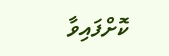ކޮށްފައިވާ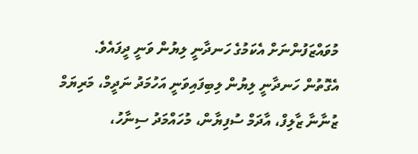މުވައްޒަފުންނަށް އެކަމުގެ ހަނދާނީ ލިޔުން ވަނީ ދީފައެވެ. އެގޮތުން ހަނދާނީ ލިޔުން ލިބިފައިވަނީ އަހުމަދު ނަދީމް، މަރިޔަމް ޒުނާނާ ޒާލިފް، އާދަމް ސުފިޔާން، މުހައްމަދު ސިނާހު،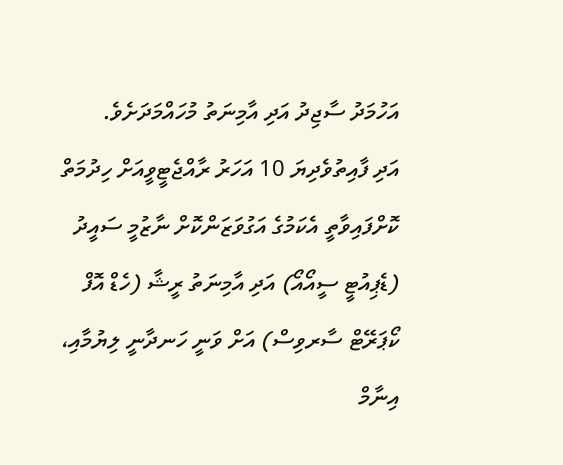އަހުމަދު ސާޖިދު އަދި އާމިނަތު މުހައްމަދަށެވެ.
އަދި ފާއިތުވެދިޔަ 10 އަހަރު ރާއްޖެޓީވީއަށް ހިދުމަތް ކޮށްފައިވާތީ އެކަމުގެ އަގުވަޒަންކޮށް ނާޒުމީ ސައީދު (ޑެޕިއުޓީ ސީއޯއޯ) އަދި އާމިނަތު ރީޝާ (ހެޑް އޮފް ކޯޕަރޭޓް ސާރވިސް) އަށް ވަނީ ހަނދާނީ ލިޔުމާއި، އިނާމް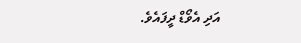އަދި އެވޯޑް ދީފައެވެ.